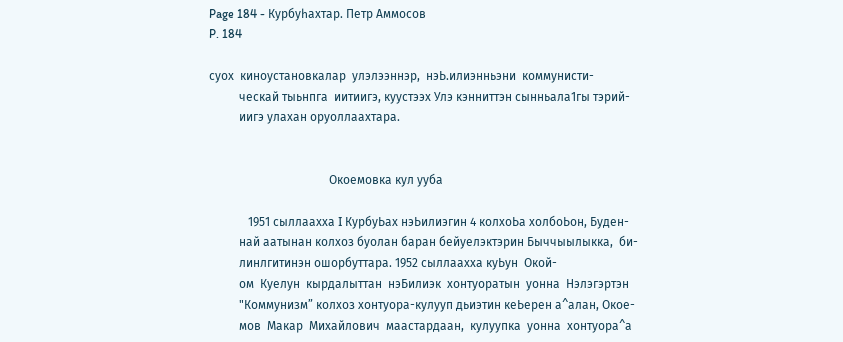Page 184 - Курбуһахтар. Петр Аммосов
P. 184

суох  киноустановкалар  улэлээннэр,  нэЬ.илиэнньэни  коммунисти-
          ческай тыьнпга  иитиигэ, куустээх Улэ кэнниттэн сынньала1гы тэрий-
          иигэ улахан оруоллаахтара.


                                        Окоемовка кул ууба

             1951 сыллаахха I КурбуЬах нэЬилиэгин 4 колхоЬа холбоЬон, Буден-
          най аатынан колхоз буолан баран бейуелэктэрин Быччыылыкка,  би-
          линлгитинэн ошорбуттара. 1952 сыллаахха куЬун  Окой-
          ом  Куелун  кырдалыттан  нэБилиэк  хонтуоратын  уонна  Нэлэгэртэн
          "Коммунизм” колхоз хонтуора-кулууп дьиэтин кеЬерен а^алан, Окое-
          мов  Макар  Михайлович  маастардаан,  кулуупка  уонна  хонтуора^а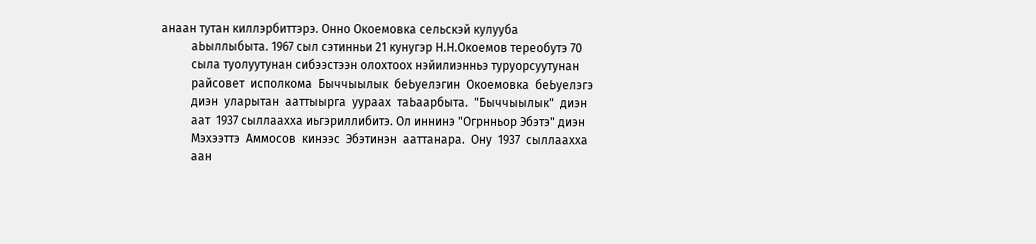анаан тутан киллэрбиттэрэ. Онно Окоемовка сельскэй кулууба
          аЬыллыбыта. 1967 сыл сэтинньи 21 кунугэр Н.Н.Окоемов тереобутэ 70
          сыла туолуутунан сибээстээн олохтоох нэйилиэнньэ туруорсуутунан
          райсовет  исполкома  Быччыылык  беЬуелэгин  Окоемовка  беЬуелэгэ
          диэн  уларытан  ааттыырга  уураах  таЬаарбыта.  "Быччыылык"  диэн
          аат  1937 сыллаахха иьгэриллибитэ. Ол иннинэ "Огрнньор Эбэтэ" диэн
          Мэхээттэ  Аммосов  кинээс  Эбэтинэн  ааттанара.  Ону  1937  сыллаахха
          аан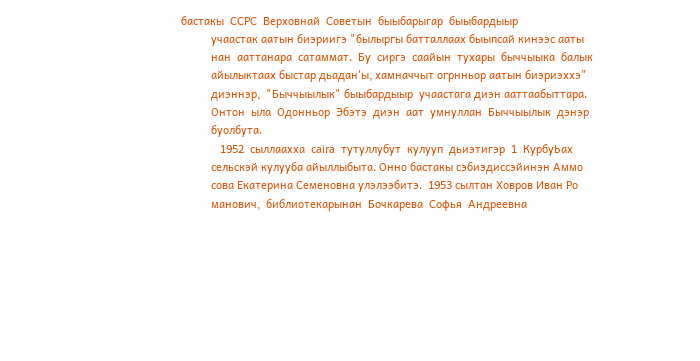бастакы  ССРС  Верховнай  Советын  быыбарыгар  быыбардыыр
          учаастак аатын биэриигэ "былыргы батталлаах быыпсай кинээс ааты
          нан  ааттанара  сатаммат.  Бу  сиргэ  саайын  тухары  быччыыка  балык
          айылыктаах быстар дьадан'ы, хамначчыт огрнньор аатын биэриэххэ"
          диэннэр,  "Быччыылык" быыбардыыр  учаастага диэн ааттаабыттара.
          Онтон  ыла  Одонньор  Эбэтэ  диэн  аат  умнуллан  Быччыылык  дэнэр
          буолбута.
             1952  сыллаахха  caira  тутуллубут  кулууп  дьиэтигэр  1  КурбуЬах
          сельскэй кулууба айыллыбыта. Онно бастакы сэбиэдиссэйинэн Аммо
          сова Екатерина Семеновна улэлээбитэ.  1953 сылтан Ховров Иван Ро
          манович,  библиотекарынан  Бочкарева  Софья  Андреевна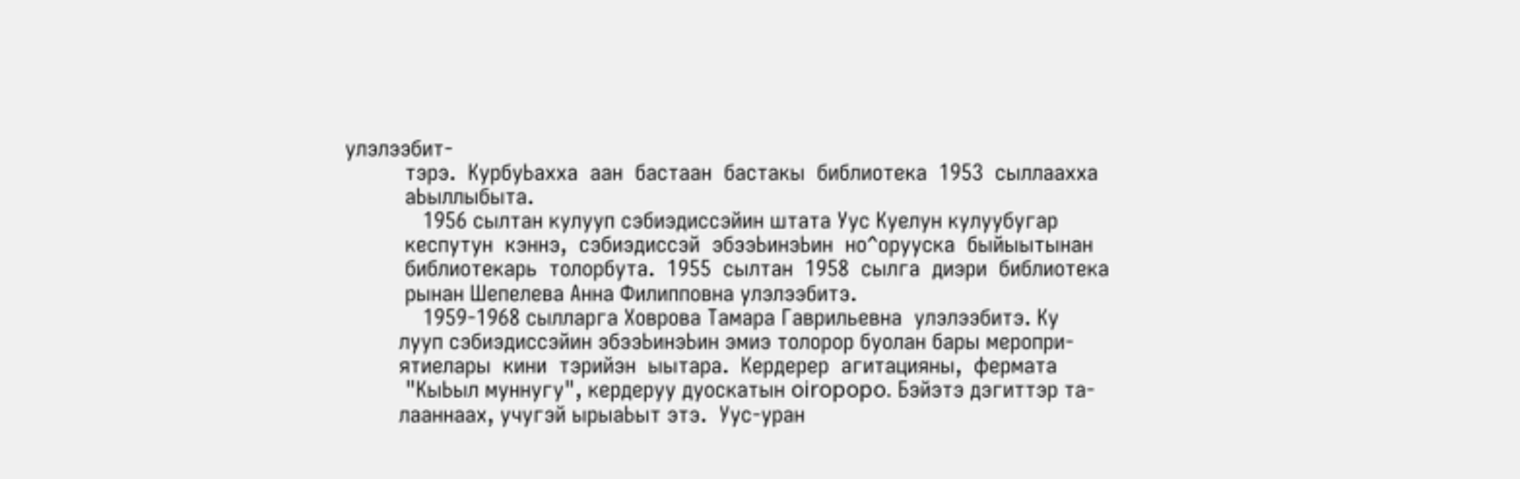улэлээбит-
          тэрэ.  КурбуЬахха  аан  бастаан  бастакы  библиотека  1953  сыллаахха
          аЬыллыбыта.
             1956 сылтан кулууп сэбиэдиссэйин штата Уус Куелун кулуубугар
          кеспутун  кэннэ,  сэбиэдиссэй  эбээЬинэЬин  но^орууска  быйыытынан
          библиотекарь  толорбута.  1955  сылтан  1958  сылга  диэри  библиотека
          рынан Шепелева Анна Филипповна улэлээбитэ.
             1959-1968 сылларга Ховрова Тамара Гаврильевна  улэлээбитэ. Ку
         лууп сэбиэдиссэйин эбээЬинэЬин эмиэ толорор буолан бары меропри-
         ятиелары  кини  тэрийэн  ыытара.  Кердерер  агитацияны,  фермата
          "КыЬыл муннугу", кердеруу дуоскатын oiropopo. Бэйэтэ дэгиттэр та-
         лааннаах, учугэй ырыаЬыт этэ.  Уус-уран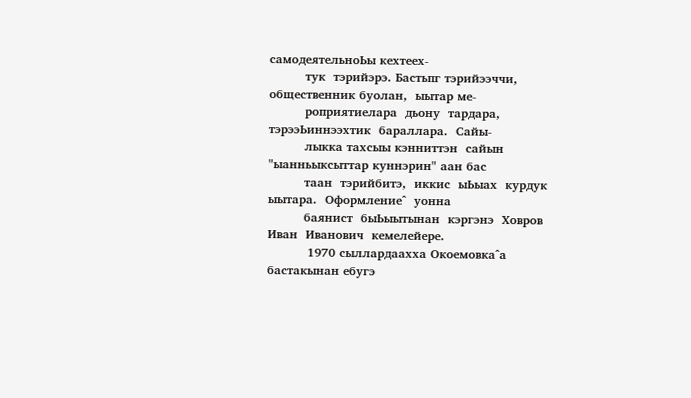самодеятельноЬы кехтеех-
         тук  тэрийэрэ. Бастьпг тэрийээччи,  общественник буолан,  ыытар ме-
         роприятиелара  дьону  тардара,  тэрээЬиннээхтик  бараллара.  Сайы-
         лыкка тахсыы кэнниттэн  сайын "ыанньыксыттар куннэрин" аан бас
         таан  тэрийбитэ,  иккис  ыЬыах  курдук  ыытара.  Оформление^  уонна
         баянист  быЬыытынан  кэргэнэ  Ховров  Иван  Иванович  кемелейере.
          1970 сыллардаахха Окоемовка^а бастакынан ебугэ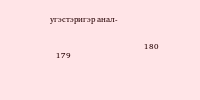угэстэригэр анал-


                                               180
   179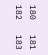180   181   182   183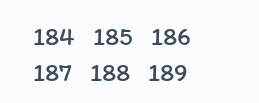184   185   186   187   188   189